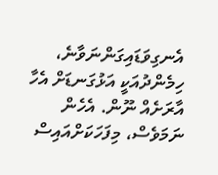އެނގިވަޑައިގަންނަވާނެ، ހިމެންދުއަކީ އަޅުގަނޑަށް އެހާ އާރަށެއް ނޫން. އެހެން ނަމަވެސް، މިފަހަކަށްއައިސް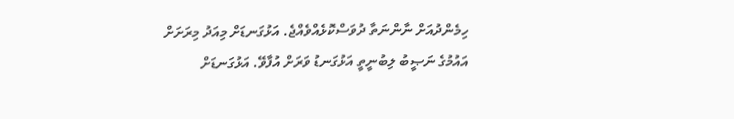ހިމެންދުއަށް ނާންނަތާ ދުވަސްކޮޅެއްވެއްޖެ. އަޅުގަނޑަށް މިއަދު މިރަށަށް އައުމުގެ ނަޞީބު ލިބުނީތީ އަޅުގަނޑު ވަރަށް އުފާވޭ. އަޅުގަނޑަށް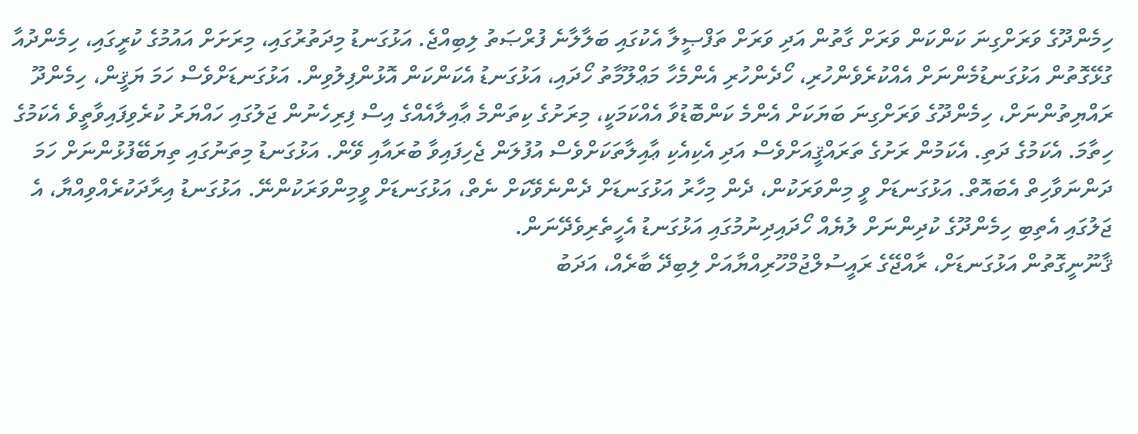ހިމެންދޫގެ ވަރަށްގިނަ ކަންކަން ވަރަށް ގާތުން އަދި ވަރަށް ތަފްޞީލާ އެކުގައި ބަލާލާނެ ފުރްޞަތު ލިބިއްޖެ. އަޅުގަނޑު މިދަތުރުގައި، މިރަށަށް އައުމުގެ ކުރީގައި، ހިމެންދުއާ ގުޅޭގޮތުން އަޅުގަނޑުމެންނަށް އެއްކުރެވެންހުރި، ހޯދެންހުރި އެންމެހާ މަޢްލޫމާތު ހޯދައި، އަޅުގަނޑު އެކަންކަން އޮޅުންފިލުވިން. އަޅުގަނޑަށްވެސް ހަމަ ޔަޤީން، ހިމެންދޫ ރައްޔިތުންނަށް، ހިމެންދޫގެ ވަރަށްގިނަ ބަޔަކަށް އެންމެ ކަންބޮޑުވާ އެއްކަމަކީ، މިރަށުގެ ކިތަންމެ ޢާއިލާއެއްގެ އިސް ފިރިހެނުން ޖަލުގައި ހައްޔަރު ކުރެވިފައިވާތީވެ އެކަމުގެ ހިތާމަ. އެކަމުގެ ދަތި. އެކަމުން ރަށުގެ ތަރައްޤީއަށްވެސް އަދި އެކިއެކި ޢާއިލާތަކަށްވެސް އުފުލަން ޖެހިފައިވާ ބުރައާއި ވޭން. އަޅުގަނޑު މިތަނުގައި ތިޔަބޭފުޅުންނަށް ހަމަ ދަންނަވާހިތް އެބައޮތް. އަޅުގަނޑަށް ވީ މިންވަރަކުން، ދެން މިހާރު އަޅުގަނޑަށް ދެންނެވޭކަށް ނެތް، އަޅުގަނޑަށް ވީމިންވަރަކުންނޭ. އަޅުގަނޑު އިރާދަކުރެއްވިއްޔާ، އެ ޖަލުގައި އެތިބި ހިމެންދޫގެ ކުދިންނަށް ލުޔެއް ހޯދައިދިނުމުގައި އަޅުގަނޑު އެހީތެރިވެދޭނަން.
ޤާނޫނީގޮތުން އަޅުގަނޑަށް، ރާއްޖޭގެ ރައީސުލްޖުމްހޫރިއްޔާއަށް ލިބިދޭ ބާރެއް، އަދަބު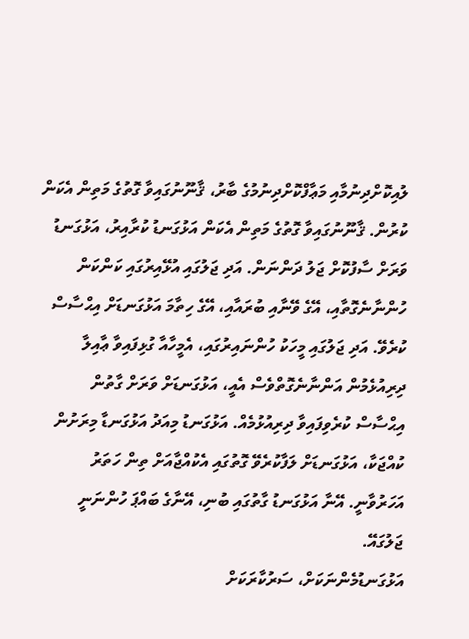ލުއިކޮށްދިނުމާއި މަޢާފްކޮށްދިނުމުގެ ބާރު، ޤާނޫނުގައިވާ ގޮތުގެ މަތިން އެކަން ކުރުން. ޤާނޫނުގައިވާ ގޮތުގެ މަތިން އެކަން އަޅުގަނޑު ކުރާއިރު، އަޅުގަނޑު ވަރަށް ސާފުކޮށް ޖަލު ދަންނަން. އަދި ޖަލުގައި އުޅޭއިރުގައި ކަންކަން ހުންނާނެގޮތާއި، އޭގެ ވޭނާއި ބުރައާއި، އޭގެ ހިތާމަ އަޅުގަނޑަށް އިޙްސާސް ކުރެވޭ. އަދި ޖަލުގައި މީހަކު ހުންނައިރުގައި، އެމީހާއާ ގުޅިފައިވާ ޢާއިލާ ދިރިއުޅެމުން އަންނާނެގޮތްވެސް އެއީ، އަޅުގަނޑަށް ވަރަށް ގާތުން އިޙްސާސް ކުރެވިފައިވާ ދިރިއުޅުމެއް. އަޅުގަނޑު މިއަދު އަޅުގަނޑާ މިރަށުން ކުއްޖަކާ، އަޅުގަނޑަށް ލަފާކުރެވޭ ގޮތުގައި އެކުއްޖާއަށް ތިން ހަތަރު އަހަރުވާނީ. އޭނާ އަޅުގަނޑު ގާތުގައި ބުނި، އޭނާގެ ބައްޕަ ހުންނަނީ ޖަލުގައޭ.
އަޅުގަނޑުމެންނަކަށް، ސަރުކާރަކަށް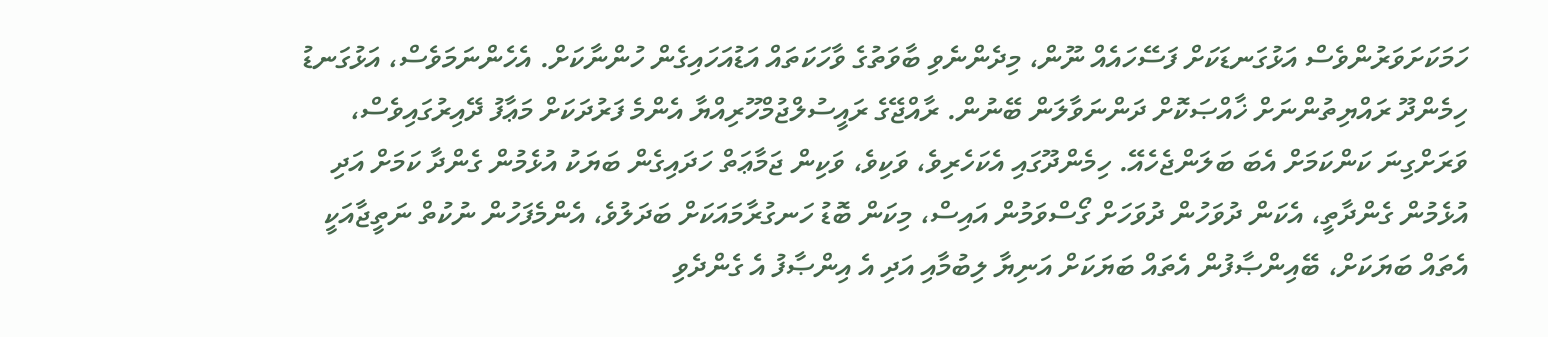ހަމަކަށަވަރުންވެސް އަޅުގަނޑަކަށް ފަސޭހައެއް ނޫން، މިދެންނެވި ބާވަތުގެ ވާހަކަތައް އަޑުއަހައިގެން ހުންނާކަށް. އެހެންނަމަވެސް، އަޅުގަނޑު ހިމެންދޫ ރައްޔިތުންނަށް ޚާއްޞަކޮށް ދަންނަވާލަން ބޭނުން. ރާއްޖޭގެ ރައީސުލްޖުމްހޫރިއްޔާ އެންމެ ފަރުދަކަށް މަޢާފު ދޭއިރުގައިވެސް، ވަރަށްގިނަ ކަންކަމަށް އެބަ ބަލަންޖެހެއޭ. ހިމެންދޫގައި އެކަހެރިވެ، ވަކިވެ، ވަކިން ޖަމާޢަތް ހަދައިގެން ބަޔަކު އުޅެމުން ގެންދާ ކަމަށް އަދި އުޅެމުން ގެންދާތީ، އެކަން ދުވަހުން ދުވަހަށް ގޯސްވަމުން އައިސް، މިކަން ބޮޑު ހަނގުރާމައަކަށް ބަދަލުވެ، އެންމެފަހުން ނުކުތް ނަތީޖާއަކީ އެތައް ބަޔަކަށް، ބޭއިންޞާފުން އެތައް ބަޔަކަށް އަނިޔާ ލިބުމާއި އަދި އެ އިންޞާފު އެ ގެންދެވި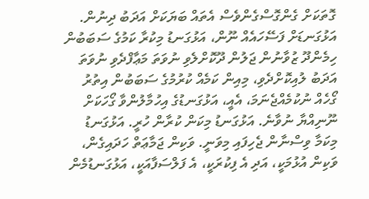ގޮތަކަށް ގެންގޮސްގެންވެސް އެތައް ބަޔަކަށް އަދަބު ދިނުން.
އަޅުގަނޑަށް ފަސޭހައެއް ނޫން، އަޅުގަނޑު މިކުރާ ކަމުގެ ސަބަބުން ހިމެންދޫ ޒުވާނުން ޖަލުން ދޫކޮށްލެވި ނުވަތަ މަޢާފްދެވި ނުވަތަ އަދަބު ލުއިކޮށްދެވި، މިއިން ކަމެއް ކުރުމުގެ ސަބަބުން އިތުރު ގޯހެއް ނުކުމެއްޖެނަމަ، އެއީ، އަޅުގަނޑުގެ އިހުމާލުންވާ ގޯހަކަށް ނޫނިއްޔާ ނުވާނެ. އަޅުގަނޑު މިކަން ކުރާން ހުރީ. އަޅުގަނޑު މިކަމާ ވިސްނާން ޖެހިފައި މިވަނީ. ވަކިން ޖަމާޢަތް ހަދައިގެން، ވަކިން އުޅުމަކީ، އަދި އެ ފިކުރަކީ، އެ ފަލްސަފާއަކީ، އަޅުގަނޑުމެން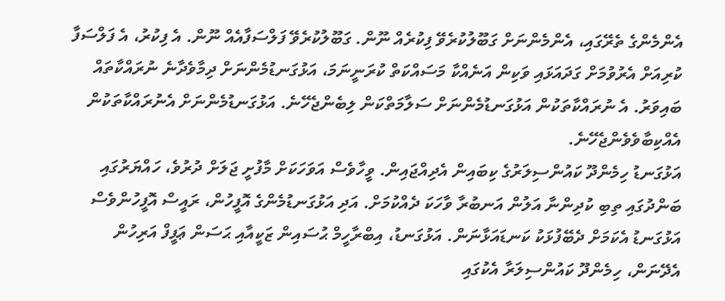އެންމެންގެ ތެރޭގައި، އެންމެންނަށް ގަބޫލުކުރެވޭ ފިކުރެއް ނޫން. ގަބޫލުކުރެވޭ ފަލްސަފާއެއް ނޫން. އެ ފިކުރު، އެ ފަލްސަފާ ކުރިއަށް އެރުވުމަށް ގަދައަޅައި ވަކިން އަނެއްކާ މަސައްކަތް ކުރަނީނަމަ، އަޅުގަނޑުމެންނަށް ދިމާވެދާނެ ނުރައްކާތައް ބައިވަރު. އެ ނުރައްކާތަކުން އަޅުގަނޑުމެންނަށް ސަލާމަތްކަން ލިބެންޖެހޭނެ. އަޅުގަނޑުމެންނަށް އެނުރައްކާތަކުން އެއްކިބާވެވެންޖެހޭނެ.
އަޅުގަނޑު ހިމެންދޫ ކައުންސިލަރުގެ ކިބައިން އެދިއްޖައިން. ވީހާވެސް އަވަހަކަށް މާފުށީ ޖަލަށް ދުރުވެ، ހައްޔަރުގައި ބަންދުގައި ތިބި ކުދިންނާ އަލުން އަނބުރާ ވާހަކަ ދެއްކުމަށް. އަދި އަޅުގަނޑުމެންގެ އޮފީހުން، ރައީސް އޮފީހުންވެސް އަޅުގަނޑު އެކަމަށް ދެބޭފުޅަކު ކަނޑައަޅާނަން. އަޅުގަނޑު، އިބްރާހީމް ޙުސައިން ޒަކީއާއި ޙަސަން ޢަފީފް އަރިހުން އެދޭނަން، ހިމެންދޫ ކައުންސިލަރާ އެކުގައި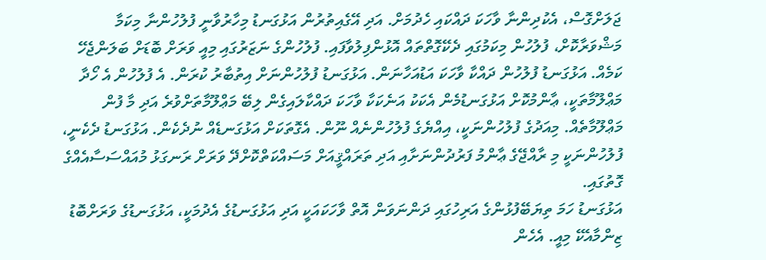ޖަލަށްގޮސް، އެކުދިންނާ ވާހަކަ ދައްކައި ހެދުމަށް. އަދި އޭގެއިތުރުން އަޅުގަނޑު މިހާރުވާނީ ފުލުހުންނާ މިކަމާ މަޝްވަރާކޮށް، ފުލުހުން މިކަމުގައި ދެކޭގޮތްތައް އޮޅުންފިލުވާފައި. ފުލުހުންގެ ނަޒަރުގައި މިއީ ވަރަށް ބޮޑަށް ބަލަންޖެހޭ ކަމެއް. އަޅުގަނޑު ފުލުހުން ދައްކާ ވާހަކަ އަޑުއަހާނަން. އަޅުގަނޑު ފުލުހުންނަށް އިތުބާރު ކުރަން. އެ ފުލުހުން އެ ހޯދާ މަޢްލޫމާތަކީ، ޢާންމުކޮށް އަޅުގަނޑުމެން އެކަކު އަނެކަކާ ވާހަކަ ދައްކާލައިގެން ލިބޭ މަޢްލޫމާތަށްވުރެ އަދި މާ ފުން މަޢްލޫމާތެއް. މިއަދުގެ ފުލުހުންނަކީ، އިއްޔެގެ ފުލުހުންނެއް ނޫން. އެގޮތަކަށް އަޅުގަނޑެއް ނުދެކެން. އަޅުގަނޑު ދެކެނީ، ފުލުހުންނަކީ މި ރާއްޖޭގެ ޢާންމު ފަރުދުންނަށާއި އަދި ތަރައްޤީއަށް މަސައްކަތްކޮށްދޭ ވަރަށް ރަނގަޅު މުއައްސަސާއެއްގެ ގޮތުގައި.
އަޅުގަނޑު ހަމަ ތިޔަބޭފުޅުންގެ އަރިހުގައި ދަންނަވަން އޮތް ވާހަކައަކީ އަދި އަޅުގަނޑުގެ އެދުމަކީ، އަޅުގަނޑުގެ ވަރަށްބޮޑު ޒިންމާއެކޭ މިއީ. އެހެން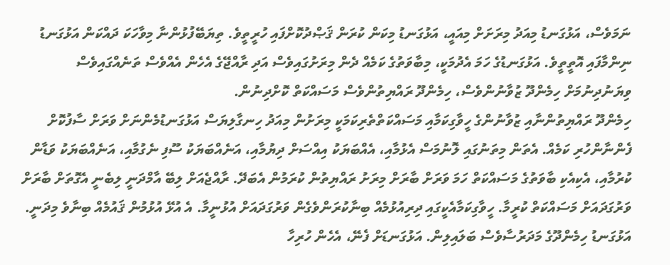ނަމަވެސް، އަޅުގަނޑު މިއަދު މިރަށަށް މިއައީ، އަޅުގަނޑު މިކަން ކުރަން ޤަޞްދުކޮށްފައި ހުރީތީވެ. ތިޔަބޭފުޅުންނާ މިވާހަކަ ދައްކަން އަޅުގަނޑު ނިންމާފައި އޮތީތީވެ. އަޅުގަނޑުގެ ހަމަ އެދުމަކީ، މިބާވަތުގެ ކަމެއް ދެން މިރަށުގައިވެސް އަދި ރާއްޖޭގެ އެހެން އެއްވެސް ތަނެއްގައިވެސް ވިޔަނުދިނުމަށް ހިމެންދޫ ޒުވާނުންވެސް، ހިމެންދޫ ރައްޔިތުންވެސް މަސައްކަތް ކޮށްދިނުން.
ހިމެންދޫ ރައްޔިތުންނާއި ޒުވާނުންގެ ހީވާގިކަމާއި މަސައްކަތްތެރިކަމަކީ މިރަށުން މިއަދު ހިނގާލިޔަސް އަޅުގަނޑުމެންނަށް ވަރަށް ސާފުކޮށް ފެންނާންހުރި ކަމެއް. އެތަން މިތަނުގައި ލޮނުމަސް އެޅުމާއި، އެއްބަޔަކު އިއްސަށް ދިޔުމާއި، އަނެއްބަޔަކު ސޫފި ނެގުމާއި، އަނެއްބަޔަކު ވަޑާން ކުރުމާއި، އެކިއެކި ބާވަތުގެ މަސައްކަތް ހަމަ ވަރަށް ބާރަށް މިރަށު ރައްޔިތުން ކުރަމުން އެބަދޭ. ރާއްޖެއަށް ލިބޭ އާމްދަނީ ލިބެނީ އެގޮތަށް ބާރަށް ވަރުގަދައަށް މަސައްކަތް ކުރީމާ. ހީވާގިކަމާއެކީގައި ދިރިއުޅުމެއް ބިނާކުރަންވެގެން ވަރުގަދައަށް އުޅުނީމާ. އެ އުޅޭ އުޅުމުން ޤައުމެއް ބިނާވެ މިދަނީ.
އަޅުގަނޑު ހިމެންދޫގެ މަދަރުސާވެސް ބަލައިލިން. އަޅުގަނޑަށް ފެނޭ، އެހެން ހުރިހާ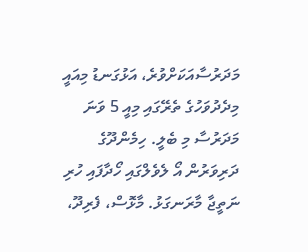މަދަރުސާއަކަށްވުރެ، އަޅުގަނޑު މިއައީ މިދެދުވަހުގެ ތެރޭގައި މިއީ 5 ވަނަ މަދަރުސާ މި ބެލީ. ހިމެންދޫގެ ދަރިވަރުން އޯ ލެވެލްގައި ހޯދާފައި ހުރި ނަތީޖާ މާރަނގަޅު. މާޅޮސް، ފެރިދޫ،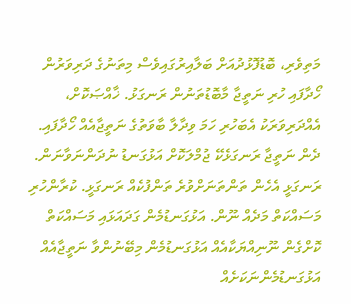މަތިވެރި، ބޮޑުފޮޅުދުއަށް ބަލާއިރުގައިވެސް މިތަނުގެ ދަރިވަރުން ހޯދާފައި ހުރި ނަތީޖާ މާބޮޑުތަނުން ރަނގަޅު. ޚާއްޞަކޮށް، އެއްދަރިވަރަކު އެބަހުރި ހަމަ ވިދާލާ ބާވަތުގެ ނަތީޖާއެއް ހޯދާފައި. ދެން ނަތީޖާ ރަނގަޅެކޭ ޖުމްލަކޮށް އަޅުގަނޑު ނުދަންނަވާނަން. ރަނގަޅީ އެހެން ތަންތަނަށްވުރެ ތަންފުކެއް ރަނގަޅީ. ކުރާންހުރި މަސައްކަތް މަދެއް ނޫން. އަޅުގަނޑުމެން ގަދައަޅައި މަސައްކަތް ކޮށްގެން ނޫނިއްޔަކާއެއް އަޅުގަނޑުމެން މިބޭނުންވާ ނަތީޖާއެއް އަޅުގަނޑުމެންނަކަށެއް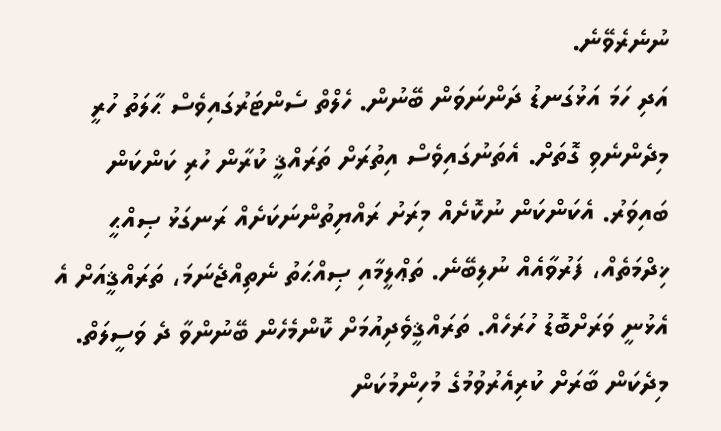ނުނެރެވޭނެ.
އަދި ހަމަ އަޅުގަނޑު ދަންނަވަން ބޭނުން. ހެލްތް ސެންޓަރުގައިވެސް ޙާލަތު ހުރީ މިދެންނެވި ގޮތަށް. އެތަނުގައިވެސް އިތުރަށް ތަރައްޤީ ކުރާން ހުރި ކަންކަން ބައިވަރު. އެކަންކަން ނުކޮށެއް މިރަށު ރައްޔިތުންނަކަށެއް ރަނގަޅު ޞިއްޙީ ޚިދްމަތެއް، ފަރުވާއެއް ނުލިބޭނެ. ތަޢްލީމާއި ޞިއްޙަތު ނެތިއްޖެނަމަ، ތަރައްޤީއަށް އެ އެޅުނީ ވަރަށްބޮޑު ހުރަހެއް. ތަރައްޤީވެދިއުމަށް ކޮންމެހެން ބޭނުންވާ ދެ ވަސީލަތް. މިދެކަން ބާރަށް ކުރިއެރުވުމުގެ މުހިންމުކަން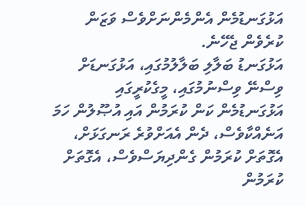އަޅުގަނޑުމެން އެންމެންނަށްވެސް ވަޒަން ކުރެވެން ޖެހޭނެ.
އަޅުގަނޑު ބަލާލި ބަލާލުމުގައި، އަޅުގަނޑަށް ވިސްނޭ ވިސްނުމުގައި، މީގެކުރީގައި އަޅުގަނޑުމެން ކަން ކުރަމުން އައި އުޞޫލުން ހަމަ އަނެއްކާވެސް، ދެން އެއަށްވުރެ ރަނގަޅަށް، އެގޮތަށް ކުރަމުން ގެންދިޔަސްވެސް، އެގޮތަށް ކުރަމުން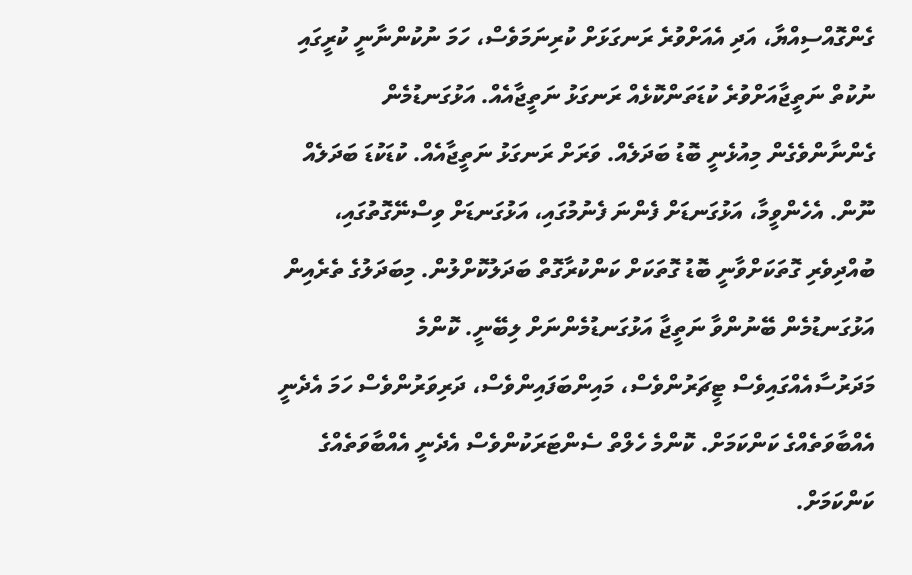ގެންގޮއްސިއްޔާ، އަދި އެއަށްވުރެ ރަނގަޅަށް ކުރިނަމަވެސް، ހަމަ ނުކުންނާނީ ކުރީގައި ނުކުތް ނަތީޖާއަށްވުރެ ކުޑަތަންކޮޅެއް ރަނގަޅު ނަތީޖާއެއް. އަޅުގަނޑުމެން ގެންނާންވެގެން މިއުޅެނީ ބޮޑު ބަދަލެއް. ވަރަށް ރަނގަޅު ނަތީޖާއެއް. ކުޑަކުޑަ ބަދަލެއް ނޫން. އެހެންވީމާ، އަޅުގަނޑަށް ފެންނަ ފެނުމުގައި، އަޅުގަނޑަށް ވިސްނޭގޮތުގައި، ބުއްދިވެރި ގޮތަކަށްވާނީ ބޮޑު ގޮތަކަށް ކަންކުރާގޮތް ބަދަލުކޮށްލުން. މިބަދަލުގެ ތެރެއިން އަޅުގަނޑުމެން ބޭނުންވާ ނަތީޖާ އަޅުގަނޑުމެންނަށް ލިބޭނީ. ކޮންމެ މަދަރުސާއެއްގައިވެސް ޓީޗަރުންވެސް، މައިންބަފައިންވެސް، ދަރިވަރުންވެސް ހަމަ އެދެނީ އެއްބާވަތެއްގެ ކަންކަމަށް. ކޮންމެ ހެލްތް ސެންޓަރަކުންވެސް އެދެނީ އެއްބާވަތެއްގެ ކަންކަމަށް.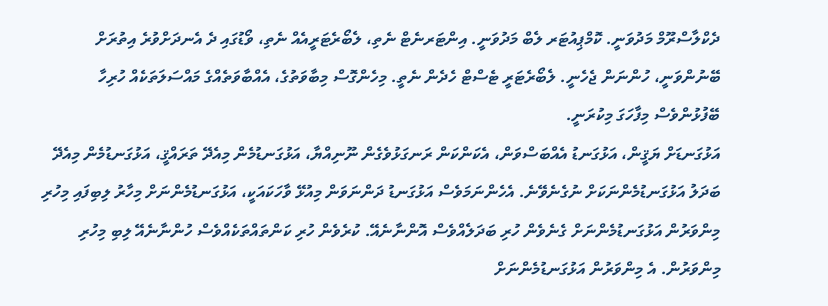ދެކްލާސްރޫމް މަދުވަނީ. ކޮމްޕިއުޓަރ ލެބް މަދުވަނީ. އިންޓަރނެޓް ނެތި، ލެބޯރެޓަރީއެއް ނެތި، ވޯޑުގައި ދެ އެނދަށްވުރެ އިތުރަށް ބޭނުންވަނީ، ހުންނަން ޖެހެނީ. ލެބޯރެޓަރީ ޓެސްޓް ހެދެން ނެތީ. މިހެންގޮސް މިބާވަތުގެ، އެއްބާވަތެއްގެ މައްސަލަތަކެއް ހުރިހާ ބޭފުޅުންވެސް މިފާހަގަ މިކުރަނީ.
އަޅުގަނޑަށް ޔަޤީން، އަޅުގަނޑު އެއްބަސްވަން، އެކަންކަން ރަނގަޅުވެގެން ނޫނިއްޔާ، އަޅުގަނޑުމެން މިއެދޭ ތަރައްޤީ، އަޅުގަނޑުމެން މިއެދޭ ބަދަލު އަޅުގަނޑުމެންނަކަށް ނުގެނެވޭނެ. އެހެންނަމަވެސް އަޅުގަނޑު ދަންނަވަން މިއުޅޭ ވާހަކައަކީ، އަޅުގަނޑުމެންނަށް މިހާރު ލިބިފައި މިހުރި މިންވަރުން އަޅުގަނޑުމެންނަށް ގެނެވެން ހުރި ބަދަލެއްވެސް އޮންނާނެއޭ. ކުރެވެން ހުރި ކަންތައްތަކެއްވެސް ހުންނާނެއޭ ލިބި މިހުރި މިންވަރުން. އެ މިންވަރުން އަޅުގަނޑުމެންނަށް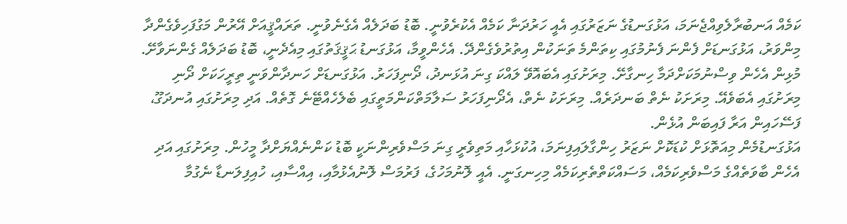ކަމެއް އަނބުރާލެވިއްޖެނަމަ، އަޅުގަނޑުގެ ނަޒަރުގައި އެއީ ހަރުދަނާ ކަމެއް އެކުރެވުނީ. ބޮޑު ބަދަލެއް އެގެނެވުނީ. ތަރައްޤީއަށް އޭރުން މަގުފަހިވެގެންދާ މިންވަރު، އަޅުގަނޑަށް ފެންނަ ފެނުމުގައި ކިތަންމެ ތަނަކުން އިތުރުވެގެންދޭ. އެހެންވީމާ، އަޅުގަނޑު ޙަޤީޤަތުގައި މިއެދެނީ، ބޮޑު ބަދަލެއް ގެންނަވާށޭ. މުޅިން އެހެން ވިސްނުމަކަށްދަމާ ހިނގާށޭ. މިރަށުގައި އެބައޮވޭ ލައްކަ ގިނަ އުޅަނދު، ދޯނިފަހަރު. އަޅުގަނޑަށް ހަނދާންވަނީ ތިރީހަކަށް ދޯނި މިރަށުގައި އެބަވެއޭ. މިރަށަކު ނެތް ބަނދަރެއް. މިރަށަކު ނެތް، އެދޯނިފަހަރު ސަލާމަތްކަންމަތީގައި ބެލެހެއްޓޭނެ ގޮތެއް. އަދި މިރަށުގައި އުނދަގޫ، ފަސޭހައިން އަރާ ފައިބަން އުޅެން.
އަޅުގަނޑުމެން މިއަތޮޅަށް ކުޑަކޮށް ނަޒަރު ހިންގާލައިފިނަމަ، އުކުޅަހާއި މަތިވެރީ ގިނަ މަސްވެރިންނަކީ ބޮޑު ކަންނެއްޔަށްދާ މީހުން. މިރަށުގައި އަދި އެހެން ބާވަތެއްގެ މަސްވެރިކަމެއް، މަސައްކަތްތެރިކަމެއް މިހިނގަނީ. އެއީ ލޮނުމަހުގެ، ފަރުމަސް ލޮނުއެޅުމާއި، އިއްސާއި، ހުއިފިލަނޑާ ނެގުމާ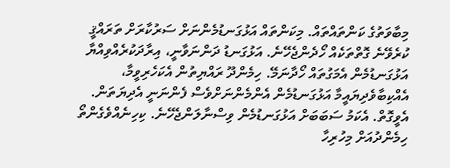މިބާވަތުގެ ކަންތައްތައް. މިކަންތައް އަޅުގަނޑުމެންނަށް ސަރުކާރަށް ތަރައްޤީ ކުރެވޭނެ ގޮތްތަކެއް ހޯދެންޖެހޭނެ. އަޅުގަނޑު ދަންނަވާނީ، އިރާދަކުރެއްވިއްޔާ އަޅުގަނޑުމެން އެމަގުތައް ހޯދާނަމޭ. ހިމެންދޫ ރައްޔިތުން އެކަހެރިވީމާ، އެއްކިބާވެދިޔައީމާ އަޅުގަނޑުމެން އެންމެންނަށްވެސް ފެންނަނީ އެދިޔަތަން. އެވީގޮތް. އެކަމު ސަބަބަށް އަޅުގަނޑުމެން ވިސްނާލަންޖެހޭނެ. ކިހިނެއްވެގެންތޯ ހިމެންދުއަށް މިހުރިހާ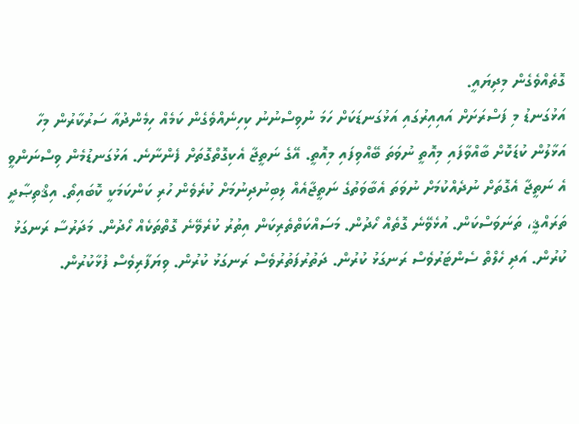ގޮތެއްވެގެން މިދިޔައީ.
އަޅުގަނޑު މި ފަސްރަށަށް އައިއިރުގައި އަޅުގަނޑަކަށް ހަމަ ނުވިސްނުނު ކިހިނެއްވެގެން ކަމެއް ހިމެންދުއާ ސަރުކާރުން މިހާ އަޅާލުން ކުޑަކޮށް ބާއްވާފައި މިއޮތީ ނުވަތަ ބޭއްވިފައި މިއޮތީ. އޭގެ ނަތީޖާ އެކިގޮތްގޮތަށް ފެންނާނެ. އަޅުގަނޑުމެން ވިސްނަންވީ އެ ނަތީޖާ އެގޮތަށް ނުދެއްކުމަށް ނުވަތަ އެބާވަތުގެ ނަތީޖާއެއް ލިބިނުދިނުމަށް ކުރެވެން ހުރި ކަންކަމަކީ ކޮބައިތޯ. އިޤްތިޞާދީ ތަރައްޤީ، ތަނަވަސްކަން. އުޅެވޭނެ ގޮތެއް ހޯދުން. މަސައްކަތްތެރިކަން އިތުރު ކުރެވޭނެ ގޮތްތަކެއް ހޯދުން. މަދަރުސާ ރަނގަޅު ކުރުން. އަދި ހެލްތް ސެންޓަރުވެސް ރަނގަޅު ކުރުން. ދަތުރުފަތުރުވެސް ރަނގަޅު ކުރުން. ވިޔަފާރިވެސް ފުޅާކުރުން.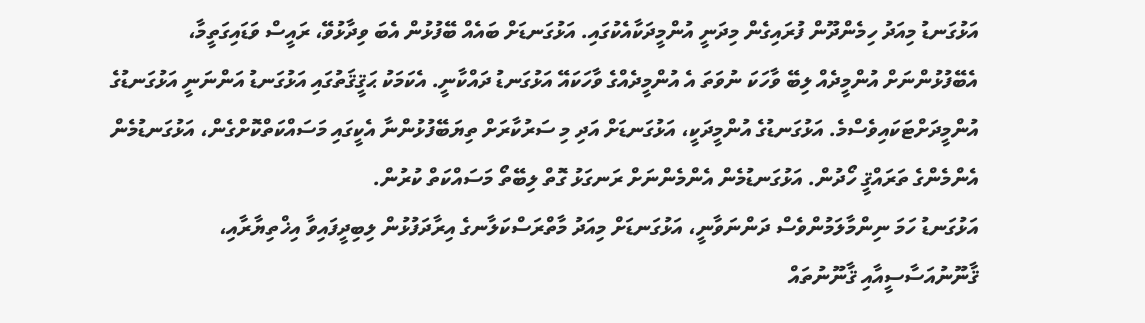އަޅުގަނޑު މިއަދު ހިމެންދޫން ފުރައިގެން މިދަނީ އުންމީދަކާއެކުގައި. އަޅުގަނޑަށް ބައެއް ބޭފުޅުން އެބަ ވިދާޅުވޭ، ރައީސް ވަޑައިގަތީމާ، އެބޭފުޅުންނަށް އުންމީދެއް ލިބޭ ވާހަކަ ނުވަތަ އެ އުންމީދެއްގެ ވާހަކައޭ އަޅުގަނޑު ދައްކާނީ. އެކަމަކު ޙަޤީޤަތުގައި އަޅުގަނޑު އަންނަނީ އަޅުގަނޑުގެ އުންމީދަށްޓަކައިވެސްމެ. އަޅުގަނޑުގެ އުންމީދަކީ، އަޅުގަނޑަށް އަދި މި ސަރުކާރަށް ތިޔަބޭފުޅުންނާ އެކީގައި މަސައްކަތްކޮށްގެން، އަޅުގަނޑުމެން އެންމެންގެ ތަރައްޤީ ހޯދުން. އަޅުގަނޑުމެން އެންމެންނަށް ރަނގަޅު ގޮތް ލިބޭތޯ މަސައްކަތް ކުރުން.
އަޅުގަނޑު ހަމަ ނިންމާލަމުންވެސް ދަންނަވާނީ، އަޅުގަނޑަށް މިއަދު މާތްރަސްކަލާނގެ އިރާދަފުޅުން ލިބިދީފައިވާ އިޚްތިޔާރާއި، ޤާނޫނުއަސާސީއާއި ޤާނޫނުތައް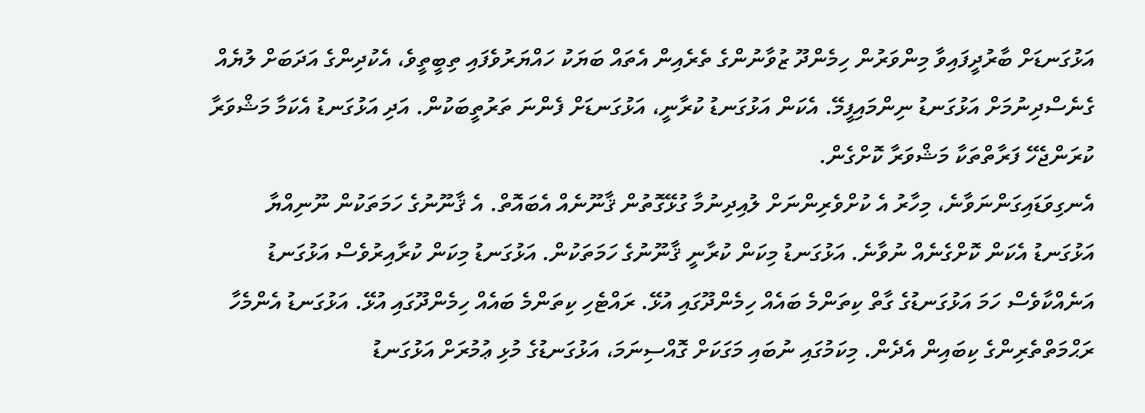އަޅުގަނޑަށް ބާރުދީފައިވާ މިންވަރުން ހިމެންދޫ ޒުވާނުންގެ ތެރެއިން އެތައް ބަޔަކު ހައްޔަރުވެފައި ތިބީތީވެ، އެކުދިންގެ އަދަބަށް ލުޔެއް ގެނެސްދިނުމަށް އަޅުގަނޑު ނިންމައިފީމޭ. އެކަން އަޅުގަނޑު ކުރާނީ، އަޅުގަނޑަށް ފެންނަ ތަރުތީބަކުން. އަދި އަޅުގަނޑު އެކަމާ މަޝްވަރާ ކުރަންޖެހޭ ފަރާތްތަކާ މަޝްވަރާ ކޮށްގެން.
އެނގިވަޑައިގަންނަވާނެ، މިހާރު އެ ކުށްވެރިންނަށް ލުއިދިނުމާ ގުޅޭގޮތުން ޤާނޫނެއް އެބައޮތް. އެ ޤާނޫނުގެ ހަމަތަކުން ނޫނިއްޔާ އަޅުގަނޑު އެކަން ކޮށްގެނެއް ނުވާނެ. އަޅުގަނޑު މިކަން ކުރާނީ ޤާނޫނުގެ ހަމަތަކުން. އަޅުގަނޑު މިކަން ކުރާއިރުވެސް އަޅުގަނޑު އަނެއްކާވެސް ހަމަ އަޅުގަނޑުގެ ގާތް ކިތަންމެ ބައެއް ހިމެންދޫގައި އުޅޭ. ރައްޓެހި ކިތަންމެ ބައެއް ހިމެންދޫގައި އުޅޭ. އަޅުގަނޑު އެންމެހާ ރަޙްމަތްތެރިންގެ ކިބައިން އެދެން. މިކަމުގައި ނުބައި މަގަކަށް ގޮއްސިނަމަ، އަޅުގަނޑުގެ މުޅި ޢުމުރަށް އަޅުގަނޑު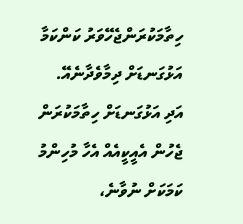ހިތާމަކުރަންޖެހޭވަރު ކަންކަމާ އަޅުގަނޑަށް ދިމާވެދާނެއޭ. އަދި އަޅުގަނޑަށް ހިތާމަކުރަން ޖެހުން އެއީކީއެއް އެހާ މުހިންމު ކަމަކަށް ނުވާނެ،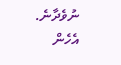ނުވެދާނެ. އެހެން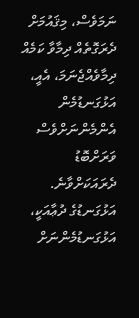ނަމަވެސް، މިޤައުމަށް ދެރަގޮތެއް ދިމާވާ ކަމެއް ދިމާވެއްޖެނަމަ، އެއީ، އަޅުގަނޑުމެން އެންމެންނަށްވެސް ވަރަށްބޮޑު ދެރައަކަށްވާނެ.
އަޅުގަނޑުގެ ދުޢާއަކީ، އަޅުގަނޑުމެންނަށް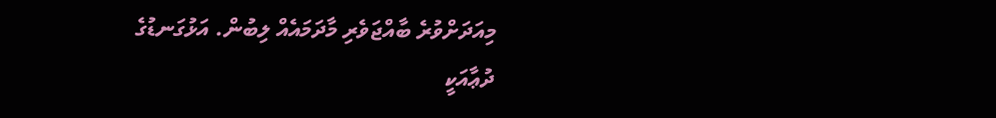މިއަދަށްވުރެ ބާއްޖަވެރި މާދަމައެއް ލިބުން. އަޅުގަނޑުގެ ދުޢާއަކީ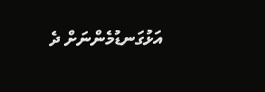އަޅުގަނޑުމެންނަށް ދެ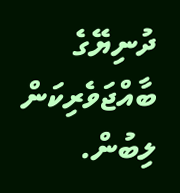ދުނިޔޭގެ ބާއްޖަވެރިކަން ލިބުން.